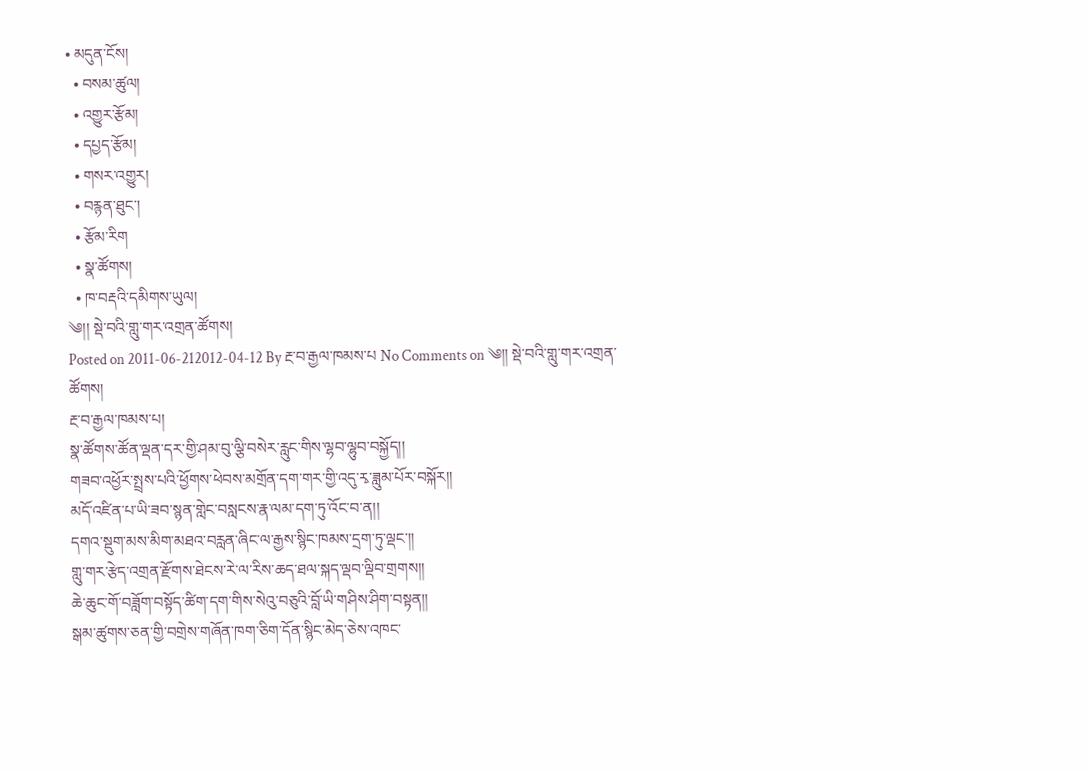• མདུན་ངོས།
  • བསམ་ཚུལ།
  • འགྱུར་རྩོམ།
  • དཔྱད་རྩོམ།
  • གསར་འགྱུར།
  • བརྙན་ཐུང་།
  • རྩོམ་རིག
  • སྣ་ཚོགས།
  • ཁ་བརྡའི་དམིགས་ཡུལ།
༄།། སྡེ་བའི་གླུ་གར་འགྲན་ཚོགས།
Posted on 2011-06-212012-04-12 By རྔ་བ་རྒྱལ་ཁམས་པ No Comments on ༄།། སྡེ་བའི་གླུ་གར་འགྲན་ཚོགས།
རྔ་བ་རྒྱལ་ཁམས་པ།
སྣ་ཚོགས་ཚོན་ལྡན་དར་གྱི་ཤམ་བུ་ལྕི་བསེར་རླུང་གིས་ལྷབ་ལྷུབ་བསྐྱོད།།
གཟབ་འཕྱོར་སྤྲས་པའི་ཕྱོགས་ཕེབས་མགྲོན་དག་གར་གྱི་འདུ་རྭ་ཟླུམ་པོར་བསྐོར།།
མདོ་འཛིན་པ་ཡི་ཟབ་སྙན་གླེང་བསླངས་རྣ་ལམ་དག་ཏུ་འོང་བ་ན།།
དགའ་སྡུག་མས་མིག་མཐའ་བརླན་ཞིང་ལ་རྒྱས་སྙིང་ཁམས་དྲག་ཏུ་ལྡང་།།
གླུ་གར་རྩེད་འགྲན་རྫོགས་ཐེངས་རེ་ལ་རིས་ཆད་ཐལ་སྐད་ལྡབ་ལྡིབ་གྲགས།།
ཆེ་ཆུང་གོ་བཟློག་བསྟོད་ཚིག་དག་གིས་སེའུ་བཅུའི་བློ་ཡི་གཤིས་ཤིག་བསྟན།།
སྒམ་ཚུགས་ཅན་གྱི་བགྲེས་གཞོན་ཁག་ཅིག་དོན་སྙིང་མེད་ཅེས་འཁང་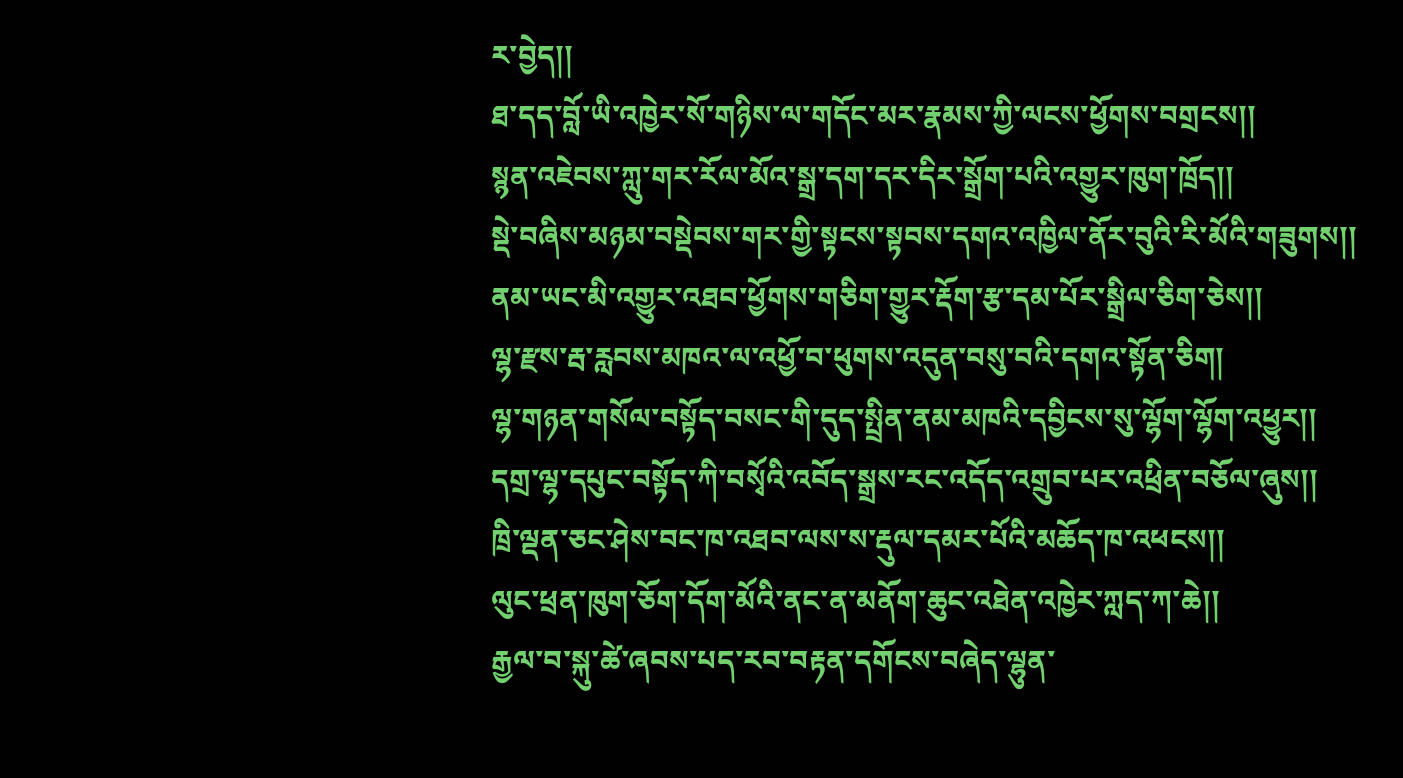ར་བྱེད།།
ཐ་དད་བློ་ཡི་འཁྱེར་སོ་གཉིས་ལ་གདོང་མར་རྣམས་ཀྱི་ལངས་ཕྱོགས་བགྲངས།།
སྙན་འཇེབས་ཀླུ་གར་རོལ་མོའ་སྒྲ་དག་དར་དིར་སྒྲོག་པའི་འགྱུར་ཁུག་ཁྲོད།།
སྡེ་བཞིས་མཉམ་བསྡེབས་གར་གྱི་སྟངས་སྟབས་དགའ་འཁྱིལ་ནོར་བུའི་རི་མོའི་གཟུགས།།
ནམ་ཡང་མི་འགྱུར་འཐབ་ཕྱོགས་གཅིག་གྱུར་རྡོག་རྩ་དམ་པོར་སྒྲིལ་ཅིག་ཅེས།།
ལྷ་རྫས་རྦ་རླབས་མཁའ་ལ་འཕྱོ་བ་ཕུགས་འདུན་བསུ་བའི་དགའ་སྟོན་ཅིག།
ལྷ་གཉན་གསོལ་བསྟོད་བསང་གི་དུད་སྤྲིན་ནམ་མཁའི་དབྱིངས་སུ་ལྷོག་ལྷོག་འཕྱུར།།
དགྲ་ལྷ་དཔུང་བསྟོད་ཀི་བསྭོའི་འབོད་སྒྲས་རང་འདོད་འགྲུབ་པར་འཕྲིན་བཅོལ་ཞུས།།
ཁྲི་ལྡན་ཅང་ཤེས་བང་ཁ་འཐབ་ལས་ས་རྡུལ་དམར་པོའི་མཆོད་ཁ་འཕངས།།
ལུང་ཕྲན་ཁུག་ཅོག་དོག་མོའི་ནང་ན་མནོག་ཆུང་འཐེན་འཁྱེར་ཀླད་ཀ་ཆེ།།
རྒྱལ་བ་སྐུ་ཚེ་ཞབས་པད་རབ་བརྟན་དགོངས་བཞེད་ལྷུན་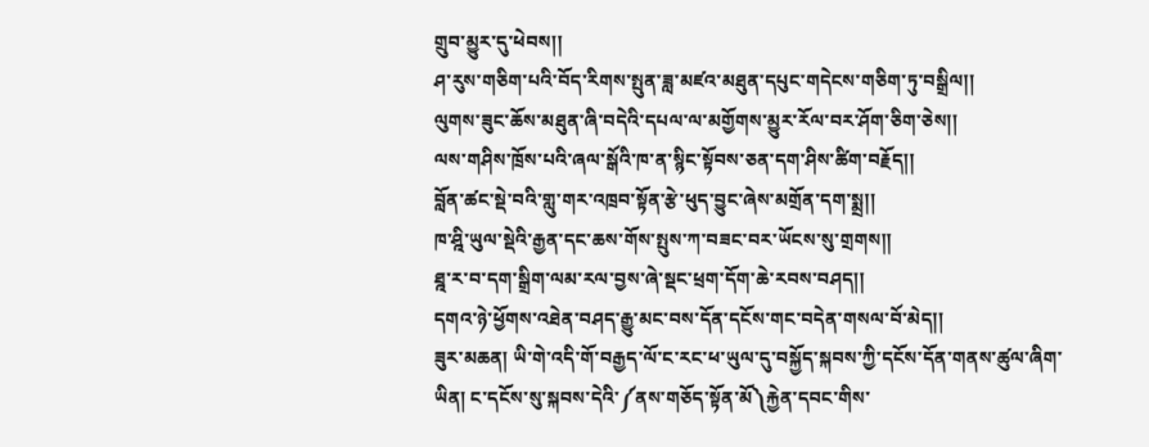གྲུབ་མྱུར་དུ་ཕེབས།།
ཤ་རུས་གཅིག་པའི་བོད་རིགས་སྤུན་ཟླ་མཛའ་མཐུན་དཔུང་གདེངས་གཅིག་ཏུ་བསྒྲིལ།།
ལུགས་ཟུང་ཆོས་མཐུན་ཞི་བདེའི་དཔལ་ལ་མགྱོགས་མྱུར་རོལ་བར་ཤོག་ཅིག་ཅེས།།
ལས་གཤིས་ཁྲོས་པའི་ཞལ་སྒོའི་ཁ་ན་སྙིང་སྟོབས་ཅན་དག་ཤིས་ཚིག་བརྗོད།།
བློན་ཚང་སྡེ་བའི་གླུ་གར་འཁྲབ་སྟོན་རྩེ་ཕུད་བྱུང་ཞེས་མགྲོན་དག་སྨྲ།།
ཁ་ཤྰི་ཡུལ་སྡེའི་རྒྱན་དང་ཆས་གོས་སྤུས་ཀ་བཟང་བར་ཡོངས་སུ་གྲགས།།
ཐྰ་ར་བ་དག་སྒྲིག་ལམ་རལ་བྱས་ཞེ་སྡང་ཕྲག་དོག་ཆེ་རབས་བཤད།།
དགའ་ཉེ་ཕྱོགས་འཐེན་བཤད་རྒྱུ་མང་བས་དོན་དངོས་གང་བདེན་གསལ་བོ་མེད།།
ཟུར་མཆན། ཡི་གེ་འདི་གོ་བརྒྱད་ལོ་ང་རང་ཕ་ཡུལ་དུ་བསྐྱོད་སྐབས་ཀྱི་དངོས་དོན་གནས་ཚུལ་ཞིག་ཡིན། ང་དངོས་སུ་སྐབས་དེའི་༼ནས་གཅོད་སྟོན་མོ༽རྐྱེན་དབང་གིས་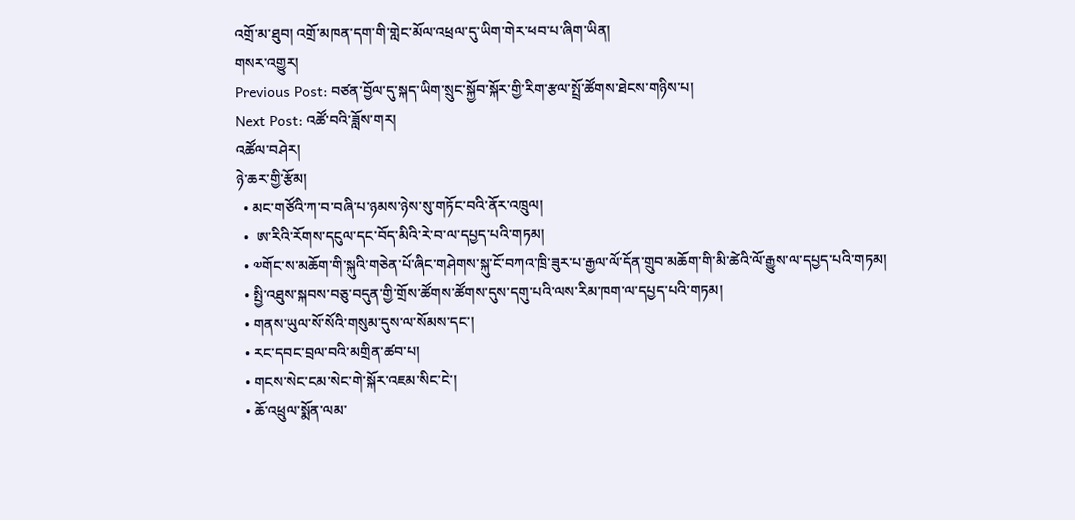འགྲོ་མ་ཐུབ། འགྲོ་མཁན་དག་གི་གླེང་མོལ་འཕྲལ་དུ་ཡིག་གེར་ཕབ་པ་ཞིག་ཡིན།
གསར་འགྱུར།
Previous Post: བཙན་བྱོལ་དུ་སྐད་ཡིག་སྲུང་སྐྱོབ་སྐོར་གྱི་རིག་རྩལ་སྤྲོ་ཚོགས་ཐེངས་གཉིས་པ།
Next Post: འཚོ་བའི་ཟློས་གར།
འཚོལ་བཤེར།
ཉེ་ཆར་གྱི་རྩོམ།
  • མང་གཙོའི་ཀ་བ་བཞི་པ་ཉམས་ཉེས་སུ་གཏོང་བའི་ནོར་འཁྲུལ།
  •  ཨ་རིའི་རོགས་དངུལ་དང་བོད་མིའི་རེ་བ་ལ་དཔྱད་པའི་གཏམ།
  • ༧གོང་ས་མཆོག་གི་སྐུའི་གཅེན་པོ་ཞིང་གཤེགས་སྐུ་ངོ་བཀའ་ཁྲི་ཟུར་པ་རྒྱལ་ལོ་དོན་གྲུབ་མཆོག་གི་མི་ཚེའི་ལོ་རྒྱུས་ལ་དཔྱད་པའི་གཏམ།
  • སྤྱི་འཐུས་སྐབས་བཅུ་བདུན་གྱི་གྲོས་ཚོགས་ཚོགས་དུས་དགུ་པའི་ལས་རིམ་ཁག་ལ་དཔྱད་པའི་གཏམ།
  • གནས་ཡུལ་སོ་སོའི་གསུམ་དུས་ལ་སོམས་དང་།
  • རང་དབང་བྲལ་བའི་མགྲིན་ཚབ་པ།
  • གངས་སེང་ངམ་སེང་གེ་སྐོར་འཇམ་སིང་ངེ་།
  • ཆོ་འཕྲུལ་སྨོན་ལམ་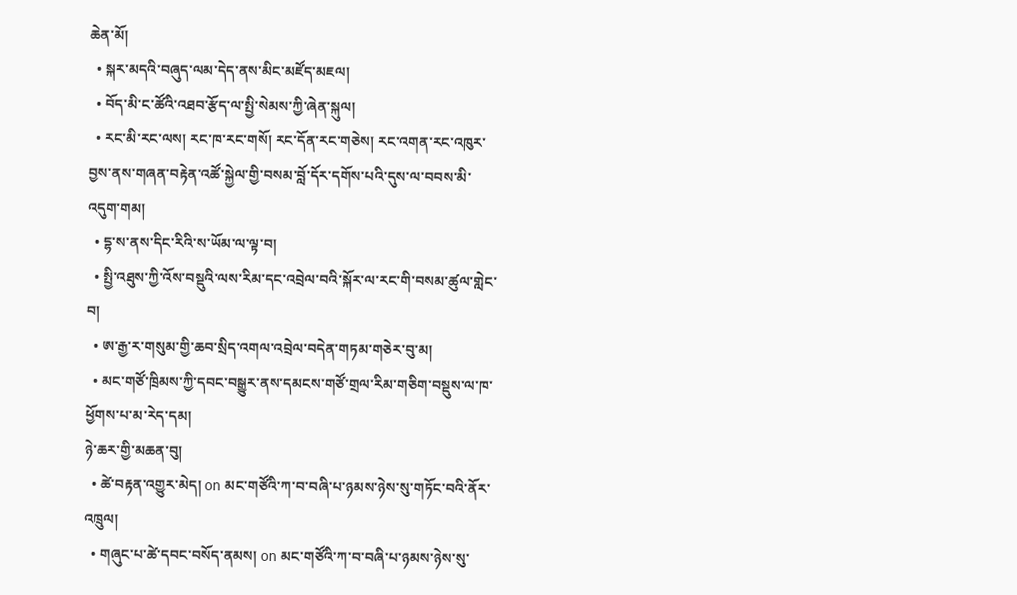ཆེན་མོ།
  • སྐར་མདའི་བཞུད་ལམ་དེད་ནས་མིང་མཛོད་མཇལ།
  • བོད་མི་ང་ཚོའི་འཐབ་རྩོད་ལ་སྤྱི་སེམས་ཀྱི་ཞེན་སྐུལ།
  • རང་མི་རང་ལས། རང་ཁ་རང་གསོ། རང་དོན་རང་གཅེས། རང་འགན་རང་འཁུར་བྱས་ནས་གཞན་བརྟེན་འཚོ་སྐྱེལ་གྱི་བསམ་བློ་དོར་དགོས་པའི་དུས་ལ་བབས་མི་འདུག་གམ།
  • དྷ་ས་ནས་དིང་རིའི་ས་ཡོམ་ལ་ལྟ་བ།
  • སྤྱི་འཐུས་ཀྱི་འོས་བསྡུའི་ལས་རིམ་དང་འབྲེལ་བའི་སྐོར་ལ་རང་གི་བསམ་ཚུལ་གླེང་བ།
  • ཨ་རྒྱ་ར་གསུམ་གྱི་ཆབ་སྲིད་འགལ་འབྲེལ་བདེན་གཏམ་གཅེར་བུ་མ།
  • མང་གཙོ་ཁྲིམས་ཀྱི་དབང་བསྒྱུར་ནས་དམངས་གཙོ་གྲལ་རིམ་གཅིག་བསྡུས་ལ་ཁ་ཕྱོགས་པ་མ་རེད་དམ།
ཉེ་ཆར་གྱི་མཆན་བུ།
  • ཚེ་བརྟན་འགྱུར་མེད། on མང་གཙོའི་ཀ་བ་བཞི་པ་ཉམས་ཉེས་སུ་གཏོང་བའི་ནོར་འཁྲུལ།
  • གཞུང་པ་ཚེ་དབང་བསོད་ནམས། on མང་གཙོའི་ཀ་བ་བཞི་པ་ཉམས་ཉེས་སུ་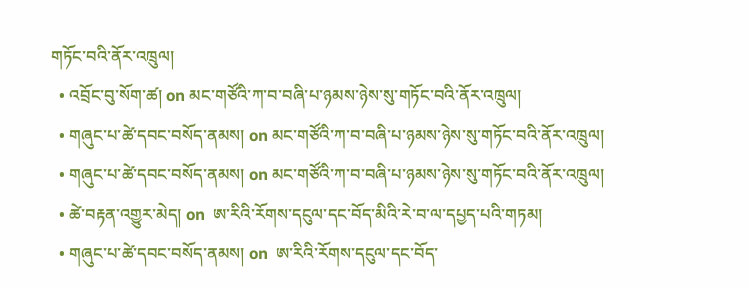གཏོང་བའི་ནོར་འཁྲུལ།
  • འབྲོང་བུ་སོག་ཚ། on མང་གཙོའི་ཀ་བ་བཞི་པ་ཉམས་ཉེས་སུ་གཏོང་བའི་ནོར་འཁྲུལ།
  • གཞུང་པ་ཚེ་དབང་བསོད་ནམས། on མང་གཙོའི་ཀ་བ་བཞི་པ་ཉམས་ཉེས་སུ་གཏོང་བའི་ནོར་འཁྲུལ།
  • གཞུང་པ་ཚེ་དབང་བསོད་ནམས། on མང་གཙོའི་ཀ་བ་བཞི་པ་ཉམས་ཉེས་སུ་གཏོང་བའི་ནོར་འཁྲུལ།
  • ཚེ་བརྟན་འགྱུར་མེད། on  ཨ་རིའི་རོགས་དངུལ་དང་བོད་མིའི་རེ་བ་ལ་དཔྱད་པའི་གཏམ།
  • གཞུང་པ་ཚེ་དབང་བསོད་ནམས། on  ཨ་རིའི་རོགས་དངུལ་དང་བོད་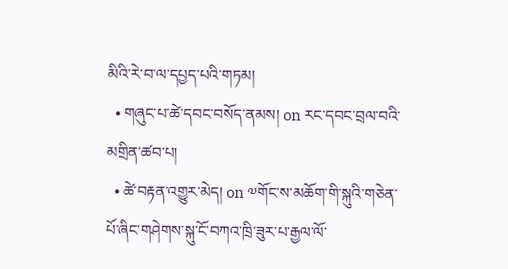མིའི་རེ་བ་ལ་དཔྱད་པའི་གཏམ།
  • གཞུང་པ་ཚེ་དབང་བསོད་ནམས། on རང་དབང་བྲལ་བའི་མགྲིན་ཚབ་པ།
  • ཚེ་བརྟན་འགྱུར་མེད། on ༧གོང་ས་མཆོག་གི་སྐུའི་གཅེན་པོ་ཞིང་གཤེགས་སྐུ་ངོ་བཀའ་ཁྲི་ཟུར་པ་རྒྱལ་ལོ་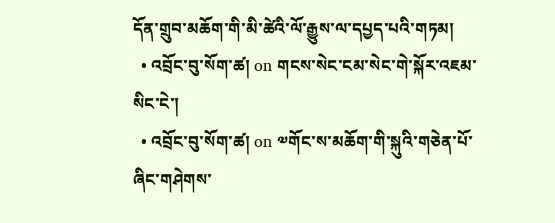དོན་གྲུབ་མཆོག་གི་མི་ཚེའི་ལོ་རྒྱུས་ལ་དཔྱད་པའི་གཏམ།
  • འབྲོང་བུ་སོག་ཚ། on གངས་སེང་ངམ་སེང་གེ་སྐོར་འཇམ་སིང་ངེ་།
  • འབྲོང་བུ་སོག་ཚ། on ༧གོང་ས་མཆོག་གི་སྐུའི་གཅེན་པོ་ཞིང་གཤེགས་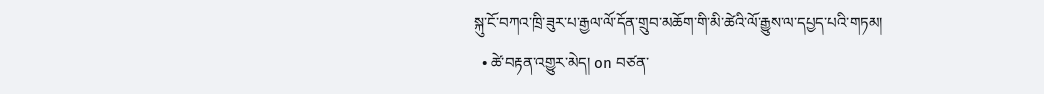སྐུ་ངོ་བཀའ་ཁྲི་ཟུར་པ་རྒྱལ་ལོ་དོན་གྲུབ་མཆོག་གི་མི་ཚེའི་ལོ་རྒྱུས་ལ་དཔྱད་པའི་གཏམ།
  • ཚེ་བརྟན་འགྱུར་མེད། on བཙན་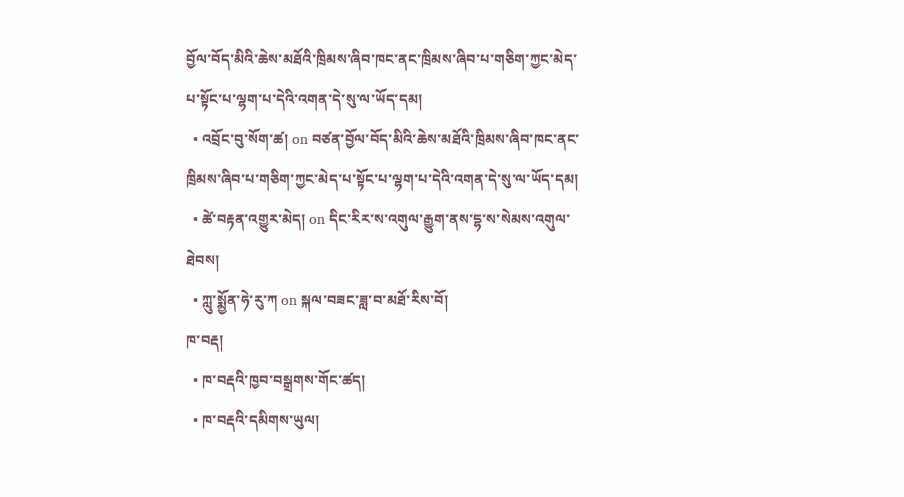བྱོལ་བོད་མིའི་ཆེས་མཐོའི་ཁྲིམས་ཞིབ་ཁང་ནང་ཁྲིམས་ཞིབ་པ་གཅིག་ཀྱང་མེད་པ་སྟོང་པ་ལྷག་པ་དེའི་འགན་དེ་སུ་ལ་ཡོད་དམ།
  • འབྲོང་བུ་སོག་ཚ། on བཙན་བྱོལ་བོད་མིའི་ཆེས་མཐོའི་ཁྲིམས་ཞིབ་ཁང་ནང་ཁྲིམས་ཞིབ་པ་གཅིག་ཀྱང་མེད་པ་སྟོང་པ་ལྷག་པ་དེའི་འགན་དེ་སུ་ལ་ཡོད་དམ།
  • ཚེ་བརྟན་འགྱུར་མེད། on དིང་རིར་ས་འགུལ་རྒྱུག་ནས་དྷ་ས་སེམས་འགུལ་ཐེབས།
  • ཀླུ་སྨྱོན་ཧེ་རུ་ཀ on སྐལ་བཟང་ཟླ་བ་མཐོ་རིས་བོ།
ཁ་བརྡ།
  • ཁ་བརྡའི་ཁྱབ་བསྒྲགས་གོང་ཚད།
  • ཁ་བརྡའི་དམིགས་ཡུལ།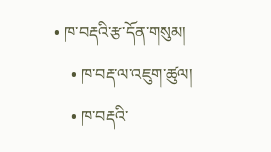• ཁ་བརྡའི་རྩ་དོན་གསུམ།
    • ཁ་བརྡ་ལ་འཇུག་ཚུལ།
    • ཁ་བརྡའི་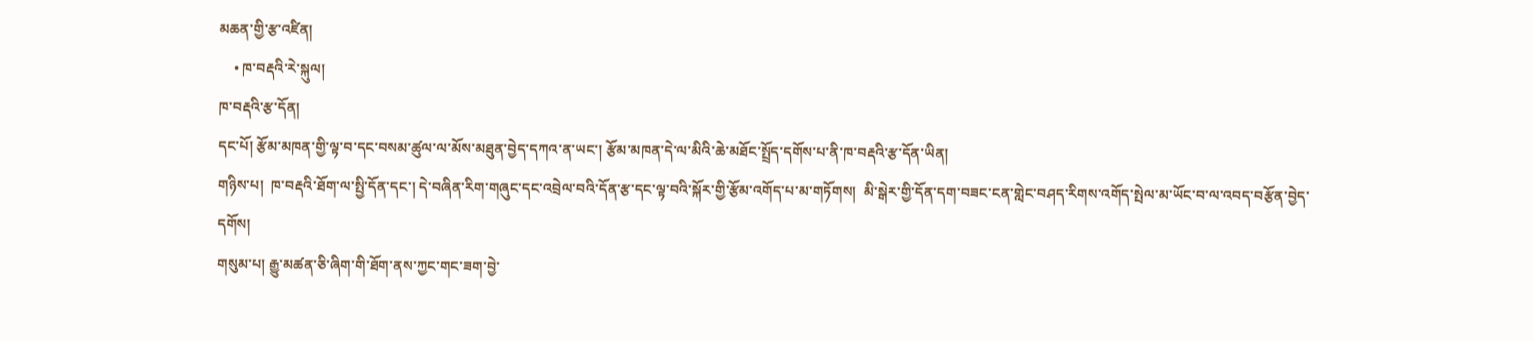མཆན་གྱི་རྩ་འཛིན།
    • ཁ་བརྡའི་རེ་སྐུལ།
ཁ་བརྡའི་རྩ་དོན།
དང་པོ། རྩོམ་མཁན་གྱི་ལྟ་བ་དང་བསམ་ཚུལ་ལ་མོས་མཐུན་བྱེད་དཀའ་ན་ཡང་། རྩོམ་མཁན་དེ་ལ་མིའི་ཆེ་མཐོང་སྤྲོད་དགོས་པ་ནི་ཁ་བརྡའི་རྩ་དོན་ཡིན།
གཉིས་པ།  ཁ་བརྡའི་ཐོག་ལ་སྤྱི་དོན་དང་། དེ་བཞིན་རིག་གཞུང་དང་འབྲེལ་བའི་དོན་རྩ་དང་ལྟ་བའི་སྐོར་གྱི་རྩོམ་འགོད་པ་མ་གཏོགས།  མི་སྒེར་གྱི་དོན་དག་བཟང་ངན་གླེང་བཤད་རིགས་འགོད་སྤེལ་མ་ཡོང་བ་ལ་འབད་བརྩོན་བྱེད་དགོས།
གསུམ་པ། རྒྱུ་མཚན་ཅི་ཞིག་གི་ཐོག་ནས་ཀྱང་གང་ཟག་བྱེ་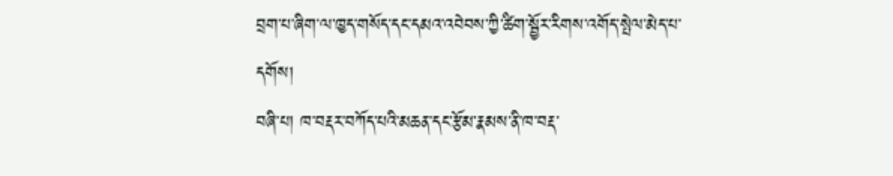བྲག་པ་ཞིག་ལ་ཁྱད་གསོད་དང་དམའ་འབེབས་ཀྱི་ཚིག་སྦྱོར་རིགས་འགོད་སྤེལ་མེད་པ་དགོས།
བཞི་པ། ཁ་བརྡར་བཀོད་པའི་མཆན་དང་རྩོམ་རྣམས་ནི་ཁ་བརྡ་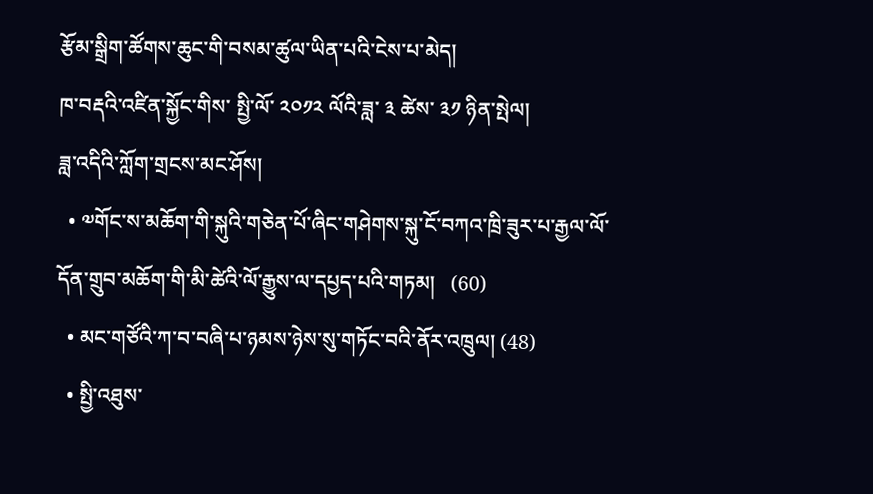རྩོམ་སྒྲིག་ཚོགས་ཆུང་གི་བསམ་ཚུལ་ཡིན་པའི་ངེས་པ་མེད།
ཁ་བརྡའི་འཛིན་སྐྱོང་གིས་ སྤྱི་ལོ་ ༢༠༡༢ ལོའི་ཟླ་ ༣ ཚེས་ ༣༡ ཉིན་སྤེལ།
ཟླ་འདིའི་ཀློག་གྲངས་མང་ཤོས།
  • ༧གོང་ས་མཆོག་གི་སྐུའི་གཅེན་པོ་ཞིང་གཤེགས་སྐུ་ངོ་བཀའ་ཁྲི་ཟུར་པ་རྒྱལ་ལོ་དོན་གྲུབ་མཆོག་གི་མི་ཚེའི་ལོ་རྒྱུས་ལ་དཔྱད་པའི་གཏམ།   (60)
  • མང་གཙོའི་ཀ་བ་བཞི་པ་ཉམས་ཉེས་སུ་གཏོང་བའི་ནོར་འཁྲུལ། (48)
  • སྤྱི་འཐུས་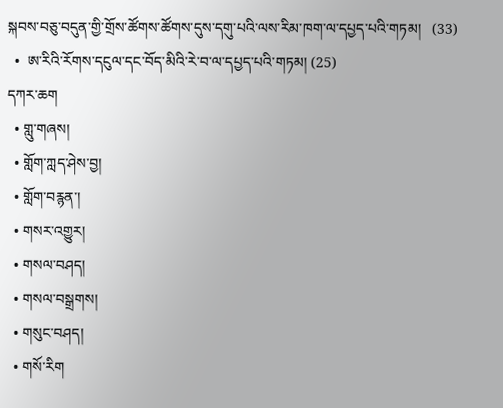སྐབས་བཅུ་བདུན་གྱི་གྲོས་ཚོགས་ཚོགས་དུས་དགུ་པའི་ལས་རིམ་ཁག་ལ་དཔྱད་པའི་གཏམ།   (33)
  •  ཨ་རིའི་རོགས་དངུལ་དང་བོད་མིའི་རེ་བ་ལ་དཔྱད་པའི་གཏམ། (25)
དཀར་ཆག
  • གླུ་གཞས།
  • གློག་ཀླད་ཤེས་བྱ།
  • གློག་བརྙན་།
  • གསར་འགྱུར།
  • གསལ་བཤད།
  • གསལ་བསྒྲགས།
  • གསུང་བཤད།
  • གསོ་རིག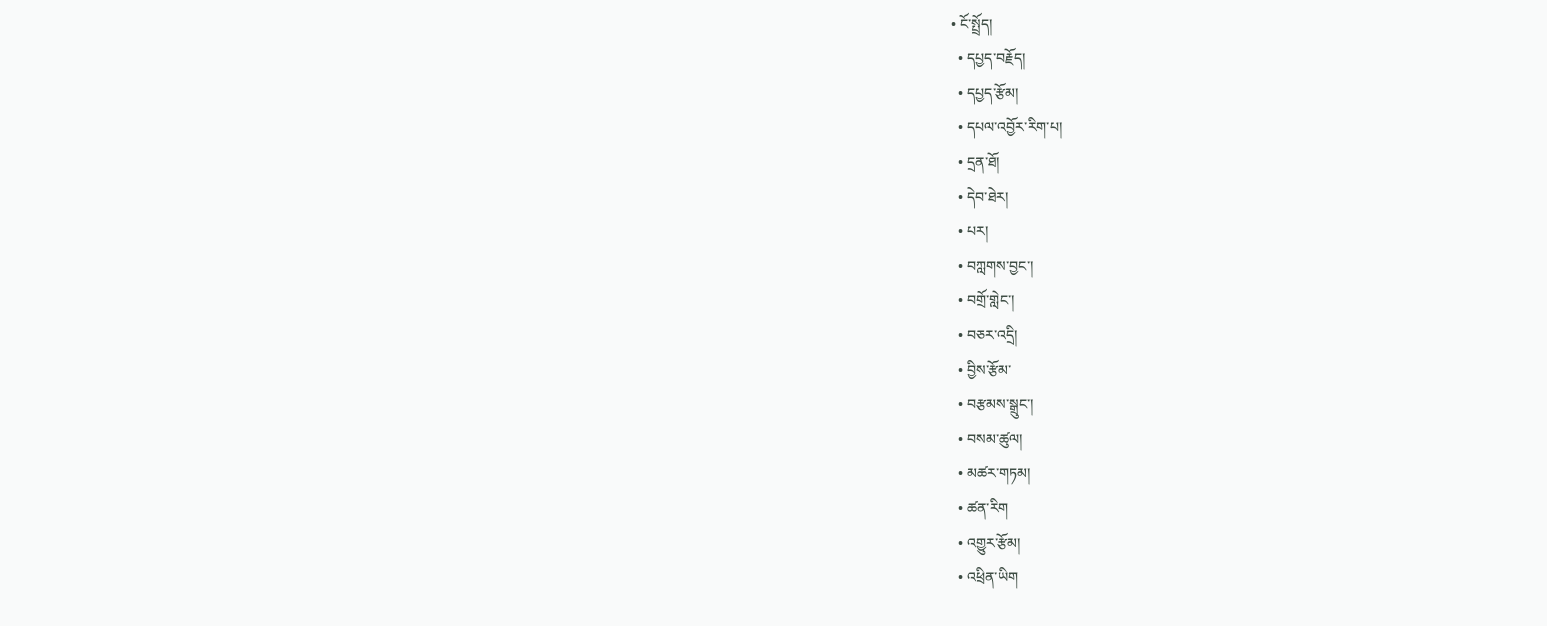• ངོ་སྤྲོད།
  • དཔྱད་བརྗོད།
  • དཔྱད་རྩོམ།
  • དཔལ་འབྱོར་རིག་པ།
  • དྲན་ཐོ།
  • དེབ་ཐེར།
  • པར།
  • བཀླགས་བྱང་།
  • བགྲོ་གླེང་།
  • བཅར་འདྲི།
  • བྱིས་རྩོམ་
  • བརྩམས་སྒྲུང་།
  • བསམ་ཚུལ།
  • མཚར་གཏམ།
  • ཚན་རིག
  • འགྱུར་རྩོམ།
  • འཕྲིན་ཡིག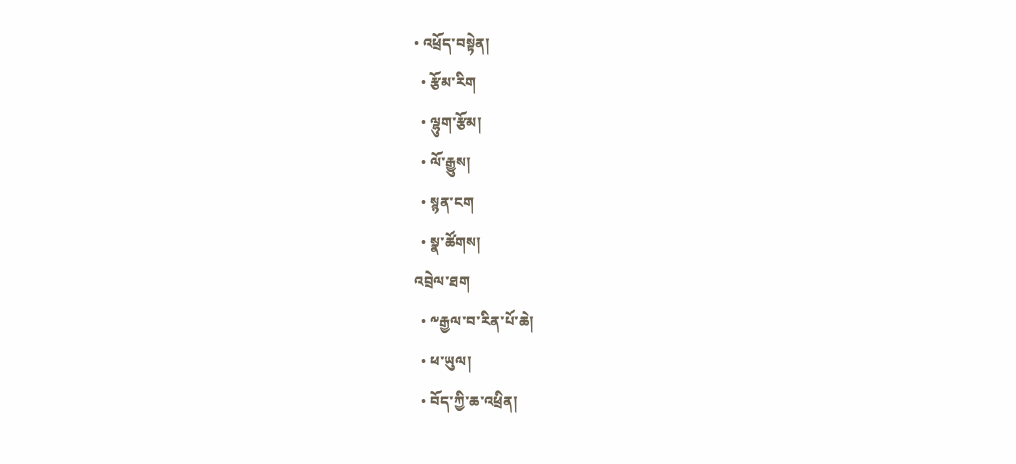• འཕྲོད་བསྟེན།
  • རྩོམ་རིག
  • ལྷུག་རྩོམ།
  • ལོ་རྒྱུས།
  • སྙན་ངག
  • སྣ་ཚོགས།
འབྲེལ་ཐག
  • ༸རྒྱལ་བ་རིན་པོ་ཆེ།
  • ཕ་ཡུལ།
  • བོད་ཀྱི་ཆ་འཕྲིན།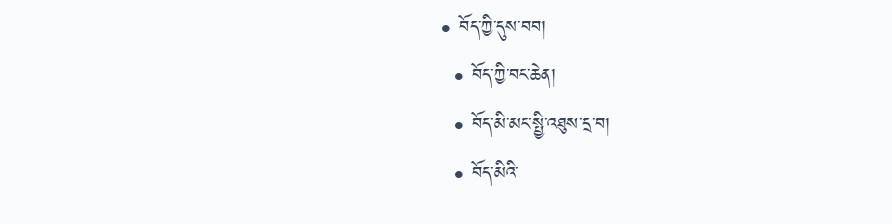• བོད་ཀྱི་དུས་བབ།
  • བོད་ཀྱི་བང་ཆེན།
  • བོད་མི་མང་སྤྱི་འཐུས་དྲ་བ།
  • བོད་མིའི་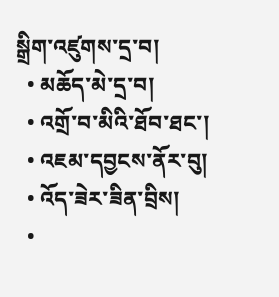སྒྲིག་འཛུགས་དྲ་བ།
  • མཆོད་མེ་དྲ་བ།
  • འགྲོ་བ་མིའི་ཐོབ་ཐང་།
  • འཇམ་དབྱངས་ནོར་བུ།
  • འོད་ཟེར་ཟིན་བྲིས།
  •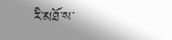རི་མཐོ་ས་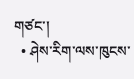གཙང་།
  • ཤེས་རིག་ལས་ཁུངས་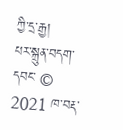ཀྱི་དྲ་རྒྱ།
པར་སྐྲུན་བདག་དབང་ © 2021 ཁ་བརྡ་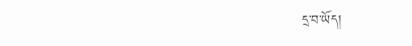དྲ་བ་ཡོད།